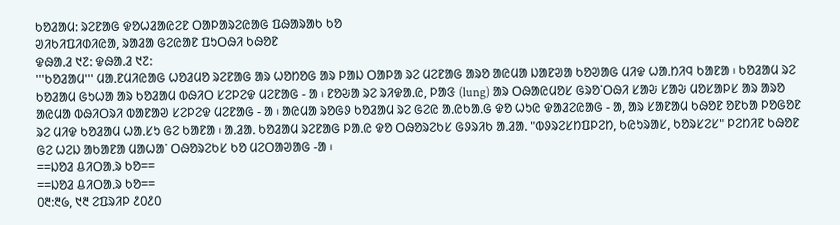ᱠᱚᱲᱟᱢ: ᱨᱮᱱᱟᱜ ᱫᱚᱦᱲᱟᱭᱮᱱ ᱛᱟᱞᱟᱨᱮᱭᱟᱜ ᱯᱷᱟᱨᱟᱠ ᱠᱚ
ᱣᱤᱠᱤᱯᱤᱰᱤᱭᱟ, ᱨᱟᱲᱟ ᱜᱮᱭᱟᱱ ᱯᱩᱛᱷᱤ ᱠᱷᱚᱱ
ᱫᱷᱟᱹᱲ ᱑᱗: ᱫᱷᱟᱹᱲ ᱑᱗:
'''ᱠᱚᱲᱟᱢ''' ᱢᱟᱹᱱᱢᱤᱭᱟᱜ ᱦᱚᱲᱢᱚ ᱨᱮᱱᱟᱜ ᱟᱨ ᱦᱚᱴᱚᱜ ᱟᱨ ᱞᱟᱡ ᱛᱟᱞᱟ ᱨᱮ ᱢᱮᱱᱟᱜ ᱟᱨᱚ ᱟᱭᱢᱟ ᱡᱟᱱᱣᱟ ᱠᱚᱣᱟᱜ ᱢᱤᱫ ᱦᱟᱹᱴᱤᱧ ᱠᱟᱱᱟ ᱾ ᱠᱚᱲᱟᱢ ᱨᱮ ᱠᱚᱲᱟᱢ ᱜᱩᱦᱟ ᱟᱨ ᱠᱚᱲᱟᱢ ᱵᱷᱤᱛ ᱥᱮᱞᱮᱫ ᱢᱮᱱᱟᱜ - ᱟ ᱾ ᱱᱚᱶᱟ ᱨᱮ ᱨᱤᱫᱟᱹᱭ, ᱞᱟᱝ (lung) ᱟᱨ ᱛᱷᱟᱭᱢᱚᱥ ᱜᱨᱚᱸᱛᱷᱤ ᱥᱟᱶ ᱥᱟᱶ ᱢᱚᱥᱟᱞᱥ ᱟᱨ ᱟᱨᱚ ᱟᱭᱢᱟ ᱵᱷᱤᱛᱨᱤ ᱵᱟᱱᱟᱣ ᱥᱮᱞᱮᱫ ᱢᱮᱱᱟᱜ - ᱟ ᱾ ᱟᱭᱢᱟ ᱨᱚᱜᱽ ᱠᱚᱲᱟᱢ ᱨᱮ ᱜᱮᱭ ᱟᱹᱭᱠᱟᱹᱜ ᱫᱚ ᱦᱩᱭ ᱫᱟᱲᱮᱭᱟᱜ - ᱟ, ᱟᱨ ᱥᱟᱱᱟᱢ ᱠᱷᱚᱱ ᱚᱱᱠᱟ ᱞᱚᱜᱚᱱ ᱨᱮ ᱢᱤᱫ ᱠᱚᱲᱟᱢ ᱦᱟᱹᱥᱩ ᱜᱮ ᱠᱟᱱᱟ ᱾ ᱟᱹᱲᱟᱹ ᱠᱚᱲᱟᱢ ᱨᱮᱱᱟᱜ ᱞᱟᱹᱭ ᱫᱚ ᱛᱷᱚᱨᱮᱠᱥ ᱜᱽᱨᱤᱠ ᱟᱹᱲᱟᱹ "ᱵᱽᱨᱮᱥᱴᱯᱞᱮᱴ, ᱠᱭᱩᱨᱟᱥ, ᱠᱚᱨᱥᱮᱥ" ᱞᱮᱴᱤᱱ ᱠᱷᱚᱱ ᱜᱮ ᱦᱮᱡ ᱟᱠᱟᱱᱟ ᱢᱟᱦᱟᱸ ᱛᱷᱚᱨᱮᱠᱥ ᱠᱚ ᱢᱮᱛᱟᱣᱟᱜ -ᱟ ᱾
==ᱡᱚᱲ ᱪᱤᱛᱟᱹᱨ ᱠᱚ==
==ᱡᱚᱲ ᱪᱤᱛᱟᱹᱨ ᱠᱚ==
᱐᱓:᱓᱙, ᱑᱓ ᱮᱯᱨᱤᱞ ᱒᱐᱒᱐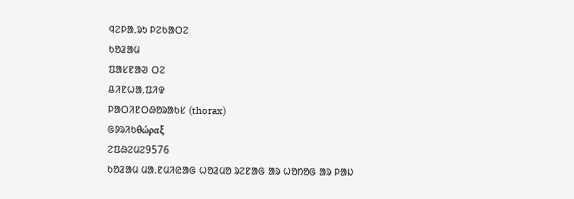ᱧᱮᱞᱟᱹᱨᱩ ᱞᱮᱠᱟᱛᱮ
ᱠᱚᱲᱟᱢ
ᱯᱟᱥᱱᱟᱣ ᱛᱮ
ᱪᱤᱱᱦᱟᱹᱯᱤᱫ
ᱞᱟᱛᱤᱱᱛᱷᱚᱨᱟᱠᱥ (thorax)
ᱜᱽᱨᱤᱠθώραξ
ᱮᱯᱷᱮᱢᱮ9576
ᱠᱚᱲᱟᱢ ᱢᱟᱹᱱᱢᱤᱭᱟᱜ ᱦᱚᱲᱢᱚ ᱨᱮᱱᱟᱜ ᱟᱨ ᱦᱚᱴᱚᱜ ᱟᱨ ᱞᱟᱡ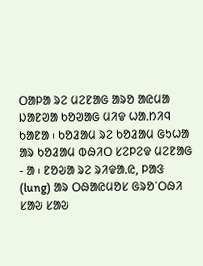ᱛᱟᱞᱟ ᱨᱮ ᱢᱮᱱᱟᱜ ᱟᱨᱚ ᱟᱭᱢᱟ ᱡᱟᱱᱣᱟ ᱠᱚᱣᱟᱜ ᱢᱤᱫ ᱦᱟᱹᱴᱤᱧ ᱠᱟᱱᱟ ᱾ ᱠᱚᱲᱟᱢ ᱨᱮ ᱠᱚᱲᱟᱢ ᱜᱩᱦᱟ ᱟᱨ ᱠᱚᱲᱟᱢ ᱵᱷᱤᱛ ᱥᱮᱞᱮᱫ ᱢᱮᱱᱟᱜ - ᱟ ᱾ ᱱᱚᱶᱟ ᱨᱮ ᱨᱤᱫᱟᱹᱭ, ᱞᱟᱝ (lung) ᱟᱨ ᱛᱷᱟᱭᱢᱚᱥ ᱜᱨᱚᱸᱛᱷᱤ ᱥᱟᱶ ᱥᱟᱶ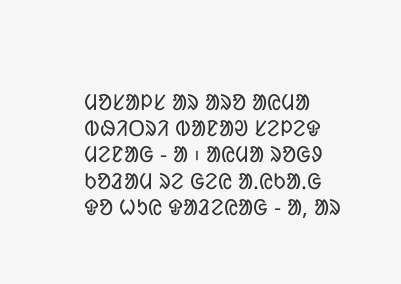ᱢᱚᱥᱟᱞᱥ ᱟᱨ ᱟᱨᱚ ᱟᱭᱢᱟ ᱵᱷᱤᱛᱨᱤ ᱵᱟᱱᱟᱣ ᱥᱮᱞᱮᱫ ᱢᱮᱱᱟᱜ - ᱟ ᱾ ᱟᱭᱢᱟ ᱨᱚᱜᱽ ᱠᱚᱲᱟᱢ ᱨᱮ ᱜᱮᱭ ᱟᱹᱭᱠᱟᱹᱜ ᱫᱚ ᱦᱩᱭ ᱫᱟᱲᱮᱭᱟᱜ - ᱟ, ᱟᱨ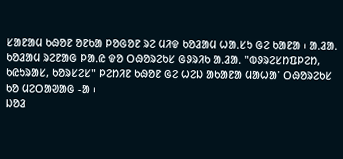ᱥᱟᱱᱟᱢ ᱠᱷᱚᱱ ᱚᱱᱠᱟ ᱞᱚᱜᱚᱱ ᱨᱮ ᱢᱤᱫ ᱠᱚᱲᱟᱢ ᱦᱟᱹᱥᱩ ᱜᱮ ᱠᱟᱱᱟ ᱾ ᱟᱹᱲᱟᱹ ᱠᱚᱲᱟᱢ ᱨᱮᱱᱟᱜ ᱞᱟᱹᱭ ᱫᱚ ᱛᱷᱚᱨᱮᱠᱥ ᱜᱽᱨᱤᱠ ᱟᱹᱲᱟᱹ "ᱵᱽᱨᱮᱥᱴᱯᱞᱮᱴ, ᱠᱭᱩᱨᱟᱥ, ᱠᱚᱨᱥᱮᱥ" ᱞᱮᱴᱤᱱ ᱠᱷᱚᱱ ᱜᱮ ᱦᱮᱡ ᱟᱠᱟᱱᱟ ᱢᱟᱦᱟᱸ ᱛᱷᱚᱨᱮᱠᱥ ᱠᱚ ᱢᱮᱛᱟᱣᱟᱜ -ᱟ ᱾
ᱡᱚᱲ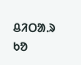ᱪᱤᱛᱟᱹᱨ ᱠᱚ